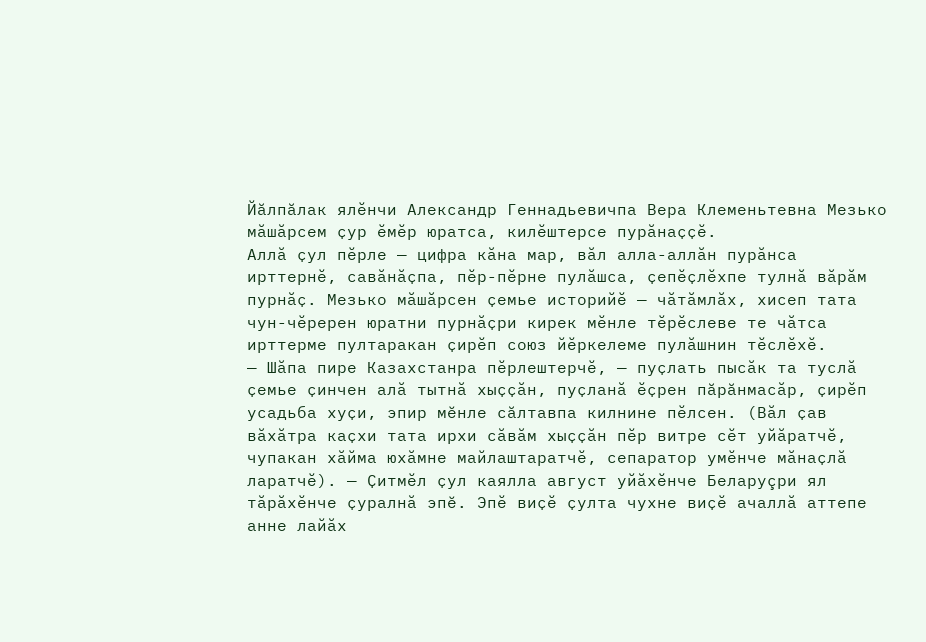Йăлпăлак ялӗнчи Александр Геннадьевичпа Вера Клеменьтевна Мезько мӑшӑрсем ҫур ӗмӗр юратса, килӗштерсе пурӑнаҫҫӗ.
Аллӑ ҫул пӗрле — цифра кӑна мар, вӑл алла-аллӑн пурӑнса ирттернӗ, савӑнӑҫпа, пӗр-пӗрне пулӑшса, ҫепӗҫлӗхпе тулнӑ вӑрӑм пурнӑҫ. Мезько мӑшӑрсен ҫемье историйӗ — чӑтӑмлӑх, хисеп тата чун-чӗререн юратни пурнӑҫри кирек мӗнле тӗрӗслеве те чӑтса ирттерме пултаракан ҫирӗп союз йӗркелеме пулӑшнин тӗслӗхӗ.
— Шӑпа пире Казахстанра пӗрлештерчӗ, — пуҫлать пысӑк та туслӑ ҫемье ҫинчен алӑ тытнӑ хыҫҫӑн, пуҫланӑ ӗҫрен пăрăнмасӑр, ҫирӗп усадьба хуҫи, эпир мĕнле сăлтавпа килнине пӗлсен. (Вӑл ҫав вӑхӑтра каҫхи тата ирхи сӑвӑм хыҫҫӑн пӗр витре сӗт уйӑратчӗ, чупакан хӑйма юхӑмне майлаштаратчӗ, сепаратор умӗнче мӑнаҫлӑ ларатчӗ). — Ҫитмӗл ҫул каялла август уйӑхӗнче Беларуçри ял тӑрӑхӗнче ҫуралнӑ эпĕ. Эпӗ виҫӗ ҫулта чухне виҫӗ ачаллӑ аттепе анне лайӑх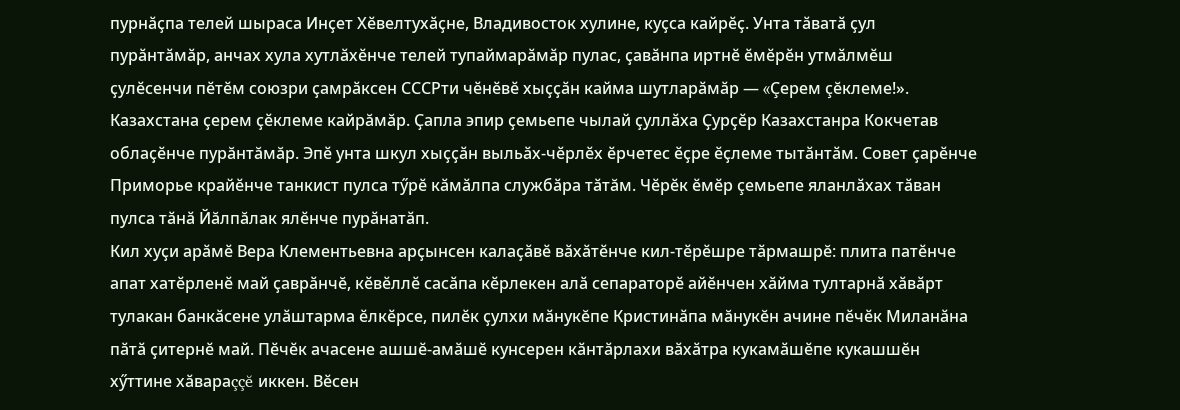пурнӑҫпа телей шыраса Инҫет Хӗвелтухӑҫне, Владивосток хулине, куҫса кайрӗҫ. Унта тӑватӑ ҫул пурӑнтӑмӑр, анчах хула хутлӑхӗнче телей тупаймарӑмӑр пулас, ҫавӑнпа иртнӗ ӗмӗрӗн утмӑлмӗш ҫулӗсенчи пӗтӗм союзри ҫамрӑксен СССРти чӗнӗвӗ хыҫҫӑн кайма шутларӑмӑр — «Çерем çĕклеме!». Казахстана ҫерем ҫӗклеме кайрăмăр. Ҫапла эпир ҫемьепе чылай ҫуллӑха Ҫурҫӗр Казахстанра Кокчетав облаҫӗнче пурăнтăмăр. Эпӗ унта шкул хыҫҫӑн выльӑх-чӗрлӗх ӗрчетес ӗҫре ӗҫлеме тытӑнтӑм. Совет ҫарӗнче Приморье крайӗнче танкист пулса тӳрӗ кӑмӑлпа службӑра тӑтăм. Чӗрӗк ӗмӗр çемьепе яланлӑхах тӑван пулса тӑнӑ Йăлпăлак ялӗнче пурӑнатӑп.
Кил хуҫи арӑмӗ Вера Клементьевна арҫынсен калаҫӑвӗ вӑхӑтӗнче кил-тӗрӗшре тӑрмашрĕ: плита патӗнче апат хатӗрленӗ май ҫаврӑнчĕ, кӗвӗллӗ сасӑпа кӗрлекен алӑ сепараторӗ айӗнчен хӑйма тултарнӑ хӑвӑрт тулакан банкӑсене улӑштарма ӗлкӗрсе, пилӗк ҫулхи мӑнукĕпе Кристинӑпа мăнукĕн ачине пӗчӗк Миланӑна пӑтӑ ҫитернӗ май. Пӗчӗк ачасене ашшӗ-амӑшӗ кунсерен кӑнтӑрлахи вӑхӑтра кукамӑшӗпе кукашшӗн хӳттине хӑвараççĕ иккен. Вӗсен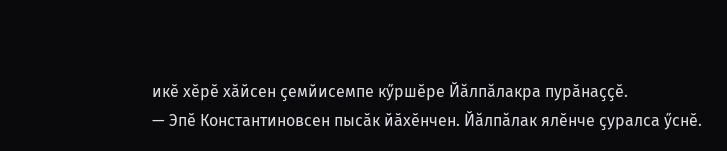икӗ хӗрӗ хӑйсен ҫемйисемпе кӳршӗре Йăлпăлакра пурӑнаҫҫӗ.
— Эпӗ Константиновсен пысӑк йӑхӗнчен. Йăлпăлак ялӗнче ҫуралса ӳснӗ.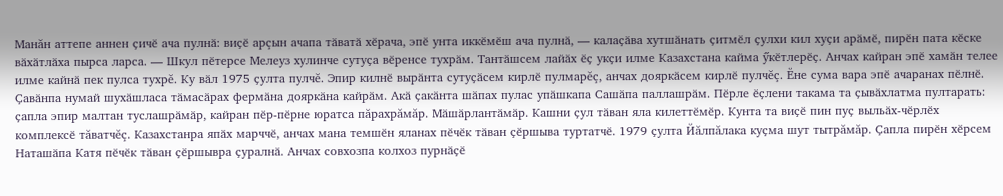Манăн аттепе аннен ҫичӗ ача пулнӑ: виҫӗ арçын ачапа тӑватӑ хӗрача, эпӗ унта иккӗмӗш ача пулнӑ, — калаҫӑва хутшӑнать ҫитмӗл ҫулхи кил хуҫи арӑмӗ, пирӗн пата кӗске вӑхӑтлӑха пырса ларса. — Шкул пӗтерсе Мелеуз хулинче сутуҫа вӗренсе тухрӑм. Тантӑшсем лайӑх ӗҫ укҫи илме Казахстана кайма ӳкӗтлерӗҫ. Анчах кайран эпӗ хамӑн телее илме кайнӑ пек пулса тухрĕ. Ку вӑл 1975 ҫулта пулчĕ. Эпир килнӗ вырӑнта сутуҫӑсем кирлӗ пулмарĕç, анчах дояркӑсем кирлӗ пулчĕç. Ӗне сума вара эпӗ ачаранах пӗлнӗ. Ҫавӑнпа нумай шухӑшласа тӑмасӑрах фермӑна дояркӑна кайрӑм. Акӑ ҫакӑнта шӑпах пулас упӑшкапа Сашӑпа паллашрӑм. Пӗрле ӗҫлени такама та ҫывӑхлатма пултарать: ҫапла эпир малтан туслашрӑмӑр, кайран пӗр-пӗрне юратса пăрахрăмăр. Мӑшӑрлантӑмӑр. Кашни ҫул тӑван яла килеттӗмӗр. Кунта та виҫӗ пин пуҫ выльӑх-чӗрлӗх комплексӗ тăватчĕç. Казахстанра япӑх марччӗ, анчах мана темшӗн яланах пӗчӗк тӑван ҫӗршыва туртатчӗ. 1979 ҫулта Йăлпăлака куҫма шут тытрăмăр. Ҫапла пирӗн хӗрсем Наташӑпа Катя пӗчӗк тӑван ҫӗршывра ҫуралнӑ. Анчах совхозпа колхоз пурнӑҫӗ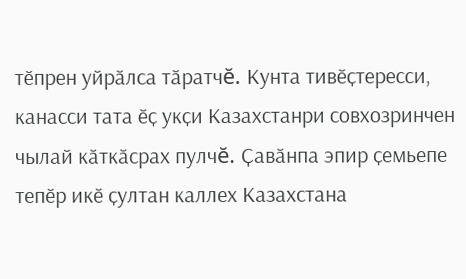тӗпрен уйрӑлса тӑратчĕ. Кунта тивӗҫтересси, канасси тата ӗҫ укҫи Казахстанри совхозринчен чылай кӑткӑсрах пулчĕ. Ҫавӑнпа эпир ҫемьепе тепӗр икӗ ҫултан каллех Казахстана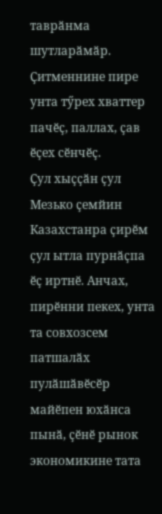таврӑнма шутларӑмӑр. Ҫитменнине пире унта тӳрех хваттер пачӗҫ, паллах, ҫав ӗҫех сӗнчӗҫ.
Ҫул хыҫҫӑн ҫул Мезько ҫемйин Казахстанра ҫирӗм ҫул ытла пурнӑҫпа ӗҫ иртнӗ. Анчах, пирӗнни пекех, унта та совхозсем патшалӑх пулӑшӑвӗсӗр майӗпен юхӑнса пынӑ, ҫӗнӗ рынок экономикине тата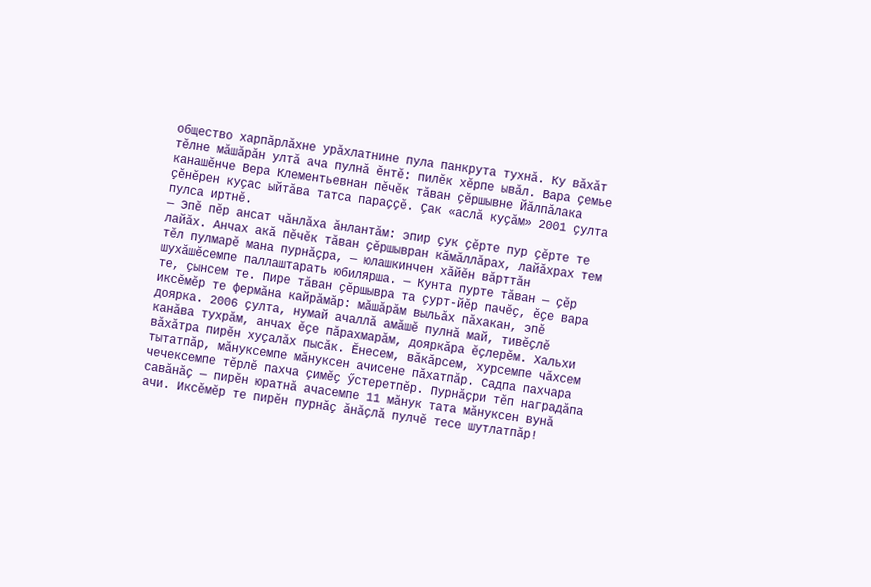общество харпӑрлӑхне урӑхлатнине пула панкрута тухнӑ. Ку вӑхӑт тӗлне мӑшӑрӑн ултӑ ача пулнӑ ӗнтӗ: пилӗк хӗрпе ывӑл. Вара ҫемье канашӗнче Вера Клементьевнан пӗчӗк тӑван ҫӗршывне Йăлпăлака ҫӗнӗрен куҫас ыйтӑва татса параҫҫӗ. Ҫак «аслӑ куҫӑм» 2001 ҫулта пулса иртнӗ.
— Эпӗ пӗр ансат чӑнлӑха ӑнлантӑм: эпир ҫук ҫӗрте пур ҫӗрте те лайӑх. Анчах акӑ пӗчӗк тӑван ҫӗршывран кӑмӑллӑрах, лайӑхрах тем тӗл пулмарӗ мана пурнӑҫра, — юлашкинчен хӑйӗн вӑрттӑн шухӑшӗсемпе паллаштарать юбилярша. — Кунта пурте тӑван — ҫӗр те, ҫынсем те. Пире тӑван ҫӗршывра та ҫурт-йӗр пачӗҫ, ӗҫе вара иксӗмӗр те фермӑна кайрӑмӑр: мӑшӑрӑм выльӑх пӑхакан, эпӗ доярка. 2006 ҫулта, нумай ачаллӑ амӑшӗ пулнӑ май, тивӗҫлӗ канӑва тухрăм, анчах ӗҫе пӑрахмарăм, дояркӑра ӗҫлерĕм. Хальхи вӑхӑтра пирӗн хуҫалӑх пысӑк. Ӗнесем, вӑкӑрсем, хурсемпе чӑхсем тытатпӑр, мӑнуксемпе мӑнуксен ачисене пӑхатпӑр. Садпа пахчара чечексемпе тӗрлӗ пахча ҫимӗҫ ӳстеретпӗр. Пурнӑҫри тӗп наградӑпа савӑнӑҫ — пирӗн юратнӑ ачасемпе 11 мӑнук тата мӑнуксен вунă ачи. Иксӗмӗр те пирӗн пурнӑҫ ӑнӑҫлӑ пулчӗ тесе шутлатпӑр!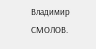Владимир СМОЛОВ.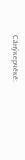Сӑнӳкерчӗкӗ: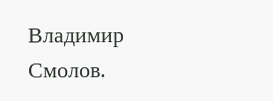Владимир Смолов.